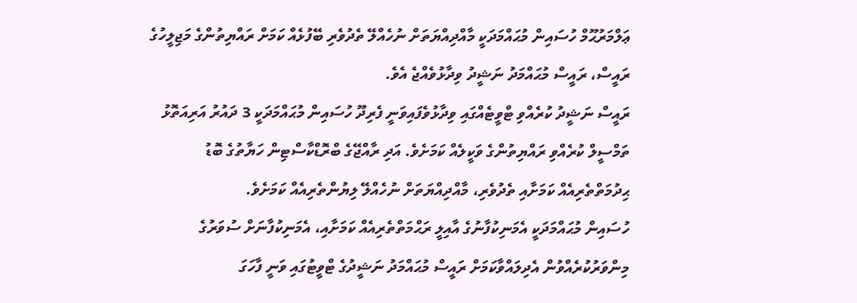ޢަލްމަރުޙޫމް ހުސައިން މުޙައްމަދަކީ މާއްދިއްޔަތަށް ނުހެއްލޭ ތެދުވެރި ބޭފުޅެއް ކަމަށް ރައްޔިތުންގެ މަޖިލީހުގެ ރައީސް، ރައީސް މުޙައްމަދު ނަޝީދު ވިދާޅުވެއްޖެ އެވެ.
ރައީސް ނަޝީދު ކުރެއްވި ޓްވީޓެއްގައި ވިދާޅުވެފައިވަނީ ފެރިދޫ ހުސައިން މުޙައްމަދަކީ 3 ދައުރު އަރިއަތޮޅު ތަމްސީލް ކުރެއްވި ރައްޔިތުންގެ ވަކީލެއް ކަމަށެވެ. އަދި ރާއްޖޭގެ ބްރޮޑްކާސްޓިން ހަޔާތުގެ ބޮޑު ޙިދުމަތްތެރިއެއް ކަމަށާއި ތެދުވެރި، މާއްދިއްޔަތަށް ނުހެއްލޭ ލިޔުންތެރިއެއް ކަމަށެވެ.
ހުސައިން މުޙައްމަދަކީ އެމަނިކުފާނުގެ އާއިލީ ރަޙްމަތްތެރިއެއް ކަމަށާއި، އެމަނިކުފާނަށް ސުވަރުގެ މިންވަރުކުރެއްވުން އެދިލައްވާކަމަށް ރައީސް މުޙައްމަދު ނަޝީދުގެ ޓްވީޓުގައި ވަނީ ފާހަގަ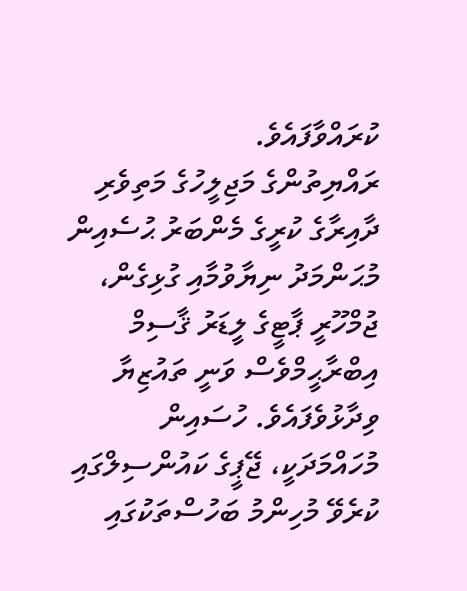ކުރައްވާފައެވެ.
ރައްޔިތުންގެ މަޖިލީހުގެ މަތިވެރި ދާއިރާގެ ކުރީގެ މެންބަރު ޙުސެއިން މުޙަންމަދު ނިޔާވުމާއި ގުޅިގެން، ޖުމްހޫރީ ޕާޓީގެ ލީޑަރު ޤާސިމް އިބްރާޙީމްވެސް ވަނީ ތައުޒިޔާ ވިދާޅުވެފައެވެ. ހުސައިން މުހައްމަދަކީ، ޖޭޕީގެ ކައުންސިލްގައި ކުރެވޭ މުހިންމު ބަހުސްތަކުގައި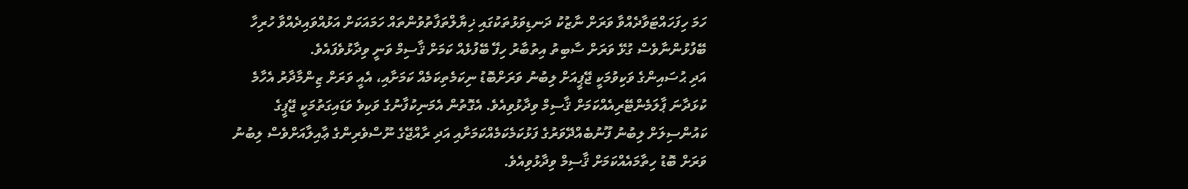ހަމަ ހިފަހައްޓަވާދެއްވާ ވަރަށް ނާޒުކު ދަނޑިވަޅުތަކުގައި ޚިޔާލްތަފާތުވުންތައް ހަމައަކަށް އަޅުއްވައިދެއްވާ ހުރިހާ ބޭފުޅުންނާވެސް ގުޅޭ ވަރަށް ސާބިތު އިތުބާރު ހިފޭ ބޭފުޅެއް ކަމަށް ޤާސިމް ވަނީ ވިދާޅުވެފައެވެ.
އަދި ޙުސައިންގެ ވަކިވުމަކީ ޖޭޕީއަށް ލިބުނު ވަރަށްބޮޑު ނިކަމެތިކަމެއް ކަމަށާއި، އެއީ ވަރަށް ޒިންމާދާރު އެހާމެ ކުޅަދާނަ ޕާލަމެންޓޭރިއެއްކަމަށް ޤާސިމް ވިދާޅުވިއެވެ. އެގޮތުން އެމަނިކުފާނުގެ ވަކިވެ ވަޑައިގަތުމަކީ ޖޭޕީގެ ކައުންސިލަށް ލިބުނު ފޫނުބެއްދޭވަރުގެ ފަޅުކަމެކަމެއްކަމަށާއި އަދި ރާއްޖޭގެ ނޫސްވެރިންގެ ޢާއިލާއަށްވެސް ލިބުނު ވަރަށް ބޮޑު ހިތާމައެއްކަމަށް ޤާސިމް ވިދާޅުވިއެވެ.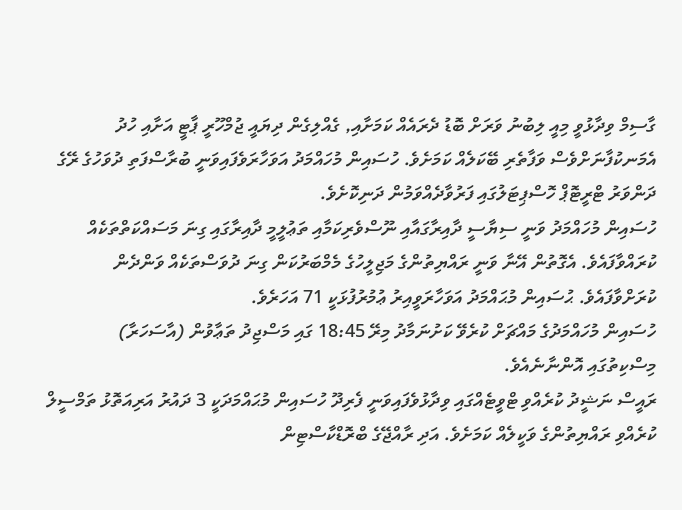ގާސިމް ވިދާޅުވީ މިއީ ލިބުނު ވަރަށް ބޮޑު ދެރައެއް ކަމަށާއި, ގެއްލިގެން ދިޔައީ ޖުމްހޫރީ ޕާޓީ އަށާއި ހުދު އެމަނކުފާނަށްވެސް ވަފާތެރި ބޭކަލެއް ކަމަށެވެ. ހުސައިން މުހައްމަދު އަވަހާރަވެފައިވަނީ ބުރާސްފަތި ދުވަހުގެ ރޭގެ ދަންވަރު ޓްރީޓޮޕް ހޮސްޕިޓަލުގައި ފަރުވާދެއްވަމުން ދަނިކޮށެވެ.
ހުސައިން މުހައްމަދު ވަނީ ސިޔާސީ ދާއިރާގައާއި ނޫސްވެރިކަމާއި ތަޢުލީމީ ދާއިރާގައި ގިނަ މަސައްކަތްތަކެއް ކުރައްވާފައެވެ. އެގޮތުން އޭނާ ވަނީ ރައްޔިތުންގެ މަޖިލީހުގެ މެމްބަރުކަން ގިނަ ދުވަސްތަކެއް ވަންދެން ކުރަށްވާފައެވެ. ޙުސައިން މުޙައްމަދު އަވަހާރަވީއިރު ޢުމުރުފުޅަކީ 71 އަހަރެވެ.
ހުސައިން މުހައްމަދުގެ މައްޗަށް ކުރެވޭ ކަށުނަމާދު މިރޭ 18:45 ގައި މަސްޖިދު ތަޢާވުން (އާސަހަރާ) މިސްކިތުގައި އޮންނާނެއެވެ.
ރައީސް ނަޝީދު ކުރެއްވި ޓްވީޓެއްގައި ވިދާޅުވެފައިވަނީ ފެރިދޫ ހުސައިން މުޙައްމަދަކީ 3 ދައުރު އަރިއަތޮޅު ތަމްސީލް ކުރެއްވި ރައްޔިތުންގެ ވަކީލެއް ކަމަށެވެ. އަދި ރާއްޖޭގެ ބްރޮޑްކާސްޓިން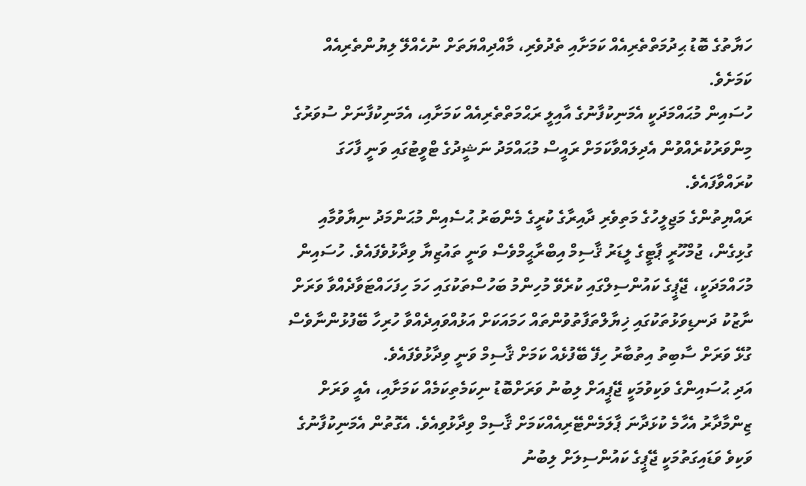ހަޔާތުގެ ބޮޑު ޙިދުމަތްތެރިއެއް ކަމަށާއި ތެދުވެރި، މާއްދިއްޔަތަށް ނުހެއްލޭ ލިޔުންތެރިއެއް ކަމަށެވެ.
ހުސައިން މުޙައްމަދަކީ އެމަނިކުފާނުގެ އާއިލީ ރަޙްމަތްތެރިއެއް ކަމަށާއި، އެމަނިކުފާނަށް ސުވަރުގެ މިންވަރުކުރެއްވުން އެދިލައްވާކަމަށް ރައީސް މުޙައްމަދު ނަޝީދުގެ ޓްވީޓުގައި ވަނީ ފާހަގަ ކުރައްވާފައެވެ.
ރައްޔިތުންގެ މަޖިލީހުގެ މަތިވެރި ދާއިރާގެ ކުރީގެ މެންބަރު ޙުސެއިން މުޙަންމަދު ނިޔާވުމާއި ގުޅިގެން، ޖުމްހޫރީ ޕާޓީގެ ލީޑަރު ޤާސިމް އިބްރާޙީމްވެސް ވަނީ ތައުޒިޔާ ވިދާޅުވެފައެވެ. ހުސައިން މުހައްމަދަކީ، ޖޭޕީގެ ކައުންސިލްގައި ކުރެވޭ މުހިންމު ބަހުސްތަކުގައި ހަމަ ހިފަހައްޓަވާދެއްވާ ވަރަށް ނާޒުކު ދަނޑިވަޅުތަކުގައި ޚިޔާލްތަފާތުވުންތައް ހަމައަކަށް އަޅުއްވައިދެއްވާ ހުރިހާ ބޭފުޅުންނާވެސް ގުޅޭ ވަރަށް ސާބިތު އިތުބާރު ހިފޭ ބޭފުޅެއް ކަމަށް ޤާސިމް ވަނީ ވިދާޅުވެފައެވެ.
އަދި ޙުސައިންގެ ވަކިވުމަކީ ޖޭޕީއަށް ލިބުނު ވަރަށްބޮޑު ނިކަމެތިކަމެއް ކަމަށާއި، އެއީ ވަރަށް ޒިންމާދާރު އެހާމެ ކުޅަދާނަ ޕާލަމެންޓޭރިއެއްކަމަށް ޤާސިމް ވިދާޅުވިއެވެ. އެގޮތުން އެމަނިކުފާނުގެ ވަކިވެ ވަޑައިގަތުމަކީ ޖޭޕީގެ ކައުންސިލަށް ލިބުނު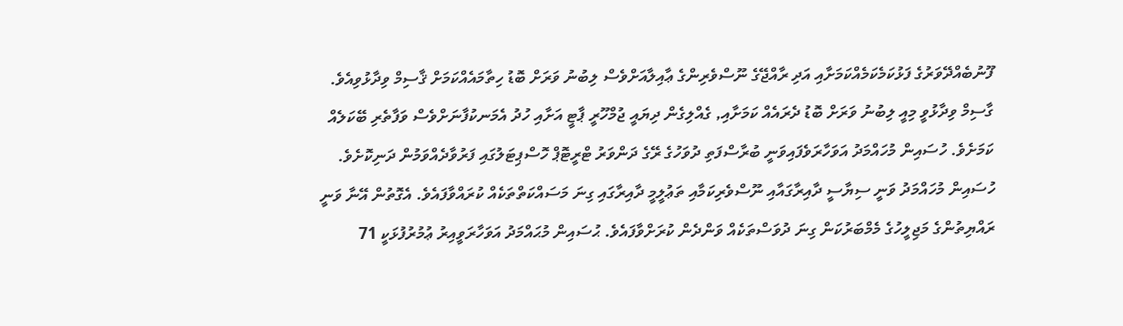ފޫނުބެއްދޭވަރުގެ ފަޅުކަމެކަމެއްކަމަށާއި އަދި ރާއްޖޭގެ ނޫސްވެރިންގެ ޢާއިލާއަށްވެސް ލިބުނު ވަރަށް ބޮޑު ހިތާމައެއްކަމަށް ޤާސިމް ވިދާޅުވިއެވެ.
ގާސިމް ވިދާޅުވީ މިއީ ލިބުނު ވަރަށް ބޮޑު ދެރައެއް ކަމަށާއި, ގެއްލިގެން ދިޔައީ ޖުމްހޫރީ ޕާޓީ އަށާއި ހުދު އެމަނކުފާނަށްވެސް ވަފާތެރި ބޭކަލެއް ކަމަށެވެ. ހުސައިން މުހައްމަދު އަވަހާރަވެފައިވަނީ ބުރާސްފަތި ދުވަހުގެ ރޭގެ ދަންވަރު ޓްރީޓޮޕް ހޮސްޕިޓަލުގައި ފަރުވާދެއްވަމުން ދަނިކޮށެވެ.
ހުސައިން މުހައްމަދު ވަނީ ސިޔާސީ ދާއިރާގައާއި ނޫސްވެރިކަމާއި ތަޢުލީމީ ދާއިރާގައި ގިނަ މަސައްކަތްތަކެއް ކުރައްވާފައެވެ. އެގޮތުން އޭނާ ވަނީ ރައްޔިތުންގެ މަޖިލީހުގެ މެމްބަރުކަން ގިނަ ދުވަސްތަކެއް ވަންދެން ކުރަށްވާފައެވެ. ޙުސައިން މުޙައްމަދު އަވަހާރަވީއިރު ޢުމުރުފުޅަކީ 71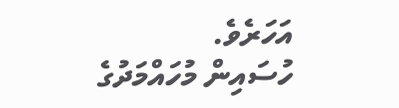އަހަރެވެ.
ހުސައިން މުހައްމަދުގެ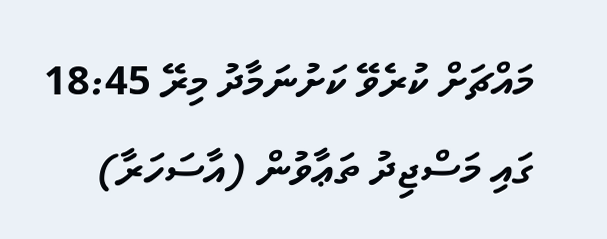މައްޗަށް ކުރެވޭ ކަށުނަމާދު މިރޭ 18:45 ގައި މަސްޖިދު ތަޢާވުން (އާސަހަރާ)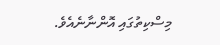މިސްކިތުގައި އޮންނާނެއެވެ.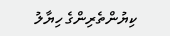ކިޔުންތެރިންގެ ހިޔާލު